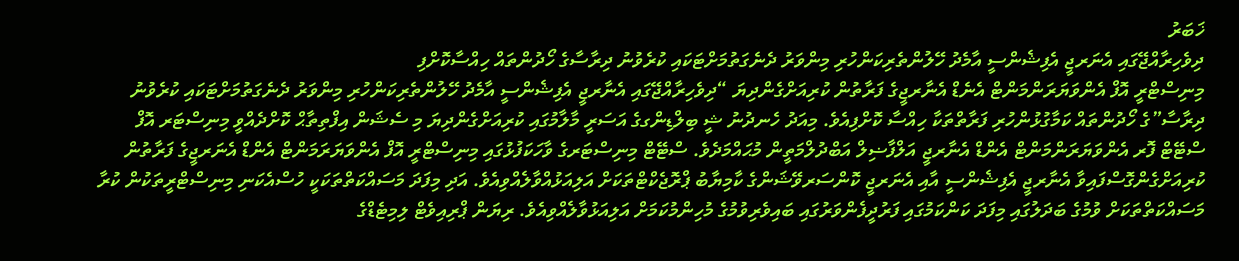ޚަބަރު
ދިވެހިރާއްޖޭގައި އެނަރޖީ އެފިޝެންސީ އާމެދު ހޭލުންތެރިކަންހުރި މިންވަރު ދެނެގަތުމަށްޓަކައި ކުރެވުނު ދިރާސާގެ ހޯދުންތައް ހިއްސާކޮށްފި
މިނިސްޓްރީ އޮފް އެންވަޔަރަންމަންޓް އެނެޑް އެނާރޖީގެ ފަރާތުން ކުރިއަށްގެންދިޔަ “ދިވެހިރާއްޖޭގައި އެނާރޖީ އެފިޝެންސީ އާމެދު ހޭލުންތެރިކަންހުރި މިންވަރު ދެނެގަތުމަށްޓަކައި ކުރެވުނު ދިރާސާ”ގެ ހޯދުންތައް ކަމާގުޅުންހުރި ފަރާތްތަކާ ހިއްސާ ކޮށްފިއެވެ. މިއަދު ހެނދުނު ޝީ ބިލްޑިންގގެ އަސަރީ މާލާމުގައި ކުރިއަށްގެންދިޔަ މި ސެޝަން އިފްތިތާޙް ކޮށްދެއްވީ މިނިސްޓަރ އޮފް ސްޓޭޓް ފޮރ އެންވަޔަރަންމަންޓް އެންޑް އެނާރޖީ އަލްފާޟިލް އަބްދުލްމަތީން މުޙައްމަދެވެ. ސްޓޭޓް މިނިސްޓަރގެ ވާހަކަފުޅުގައި މިނިސްޓްރީ އޮފް އެންވަޔަރަމަންޓް އެންޑް އެނަރޖީގެ ފަރާތުން ކުރިއަށްގެންގޮސްފައިވާ އެނާރޖީ އެފިޝެންސީ އާއި އެނަރޖީ ކޮންސަރވޭޝަންގެ ކާމިޔާބު ޕްރޮޖެކްޓްތަކަށް އަލިއަޅުއްވާލެއްވިއެވެ. އަދި މިފަދަ މަސައްކަތްތަކަކީ ހުސްއެކަނި މިނިސްޓްރީތަކުން ކުރާ މަސައްކަތްތަކަށް ވުމުގެ ބަދަލުގައި މިފަދަ ކަންކަމުގައި ފަރުދީފެންވަރުގައި ބައިވެރިވުމުގެ މުހިންމުކަމަށް އަލިއަޅުވާލެއްވިއެވެ. ރިޔަން ޕްރިއިވެޓް ލިމިޓެޑްގެ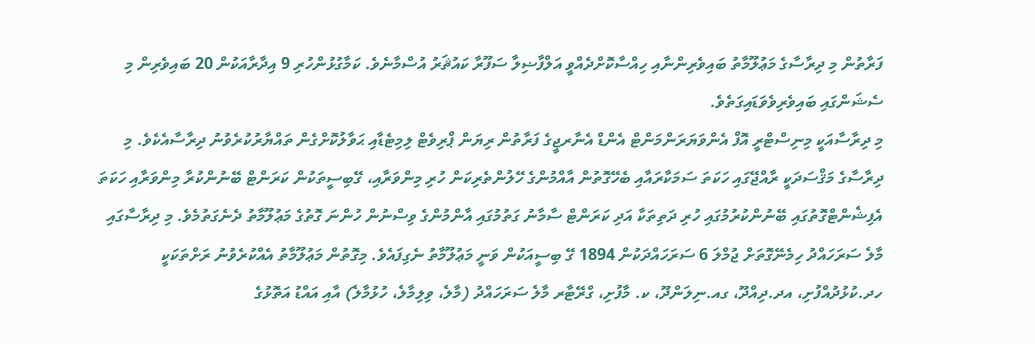ފަރާތުން މި ދިރާސާގެ މަޢުލޫމާތު ބައިވެރިންނާއި ހިއްސާކޮށްދެއްވީ އަލްފާޟިލާ ސަފޫރާ ކައުޘަރު އުސްމާނެވެ. ކަމާގުޅުންހުރި 9 އިދާރާއަކުން 20 ބައިވެރިން މި ސެޝަންގައި ބައިވެރިވެވަޑައިގަތެވެ.
މި ދިރާސާއަކީ މިނިސްޓްރީ އޮފް އެންވަޔަރަންމަންޓް އެންޑް އެނާރޖީގެ ފަރާތުން ރިޔަން ޕްރިވެޓް ލިމިޓެޑާއި ޙަވާލުކޮށްގެން ތައްޔާރުކުރެވުނު ދިރާސާއެކެވެ. މި ދިރާސާގެ މަޤްސަދަކީ ރާއްޖޭގައި ހަކަތަ ސަމަކާރައާއި ބެހޭގޮތުން އާއްމުންގެ ހޭލުންތެރިކަން ހުރި މިންވަރާއި، ގޭބިސީތަކުން ކަރަންޓް ބޭނުންކުރާ މިންވަރާއި ހަކަތަ އެފިޝެންޓްގޮތުގައި ބޭނުންކުރުމުގައި ހުރި ދަތިތަކާ އަދި ކަރަންޓް ސާމާނު ގަތުމުގައި އާންމުންގެ ވިސްނުން ހުންނަ ގޮތުގެ މަޢުލޫމާތު ދެނެގަތުމެވެ. މި ދިރާސާގައި މާލެ ސަރަހައްދު ހިމެނޭގޮތަށް ޖުމްލަ 6 ސަރަހައްދަކުން 1894 ގޭ ބިސީއަކުން ވަނީ މަޢުލޫމާތު ނެގިފައެވެ. މިގޮތުން މަޢުލޫމާތު އެއްކުރެވުނު ރަށްތަކަކީ ހދ.ކުޅުދުއްފުށި، އދ.ދިއްދޫ، ގއ.ނިލަންދޫ، ކ. މާފުށި، ގްރޭޓާރ މާލެ ސަރަހައްދު (މާލެ، ވިލިމާލެ، ހުޅުމާލެ) އާއި އައްޑު އަތޮޅުގެ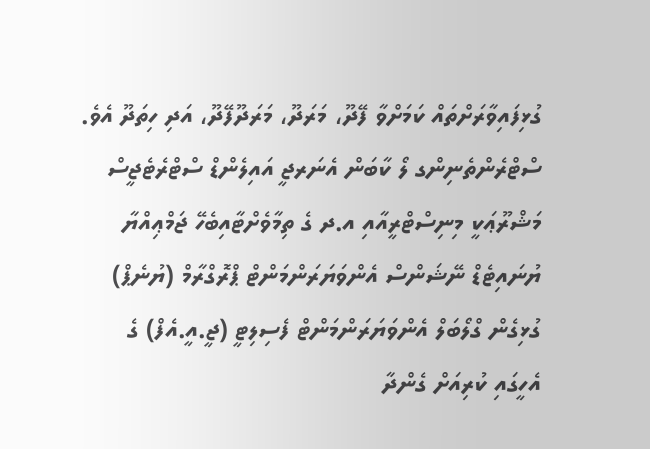ގުޅިފައިވާރަށްތައް ކަމަށްވާ ފޭދޫ، މަރަދޫ، މަރަދޫފޭދޫ، އަދި ހިތަދޫ އެވެ.
ސްޓްރެންތެނިންގ ލޯ ކާބަން އެނަރޖީ އައިލެންޑް ސްޓްރެޓެޖީސް މަޝްރޫޢަކީ މިނިސްޓްރީއާއި އ.ދ ގެ ތިމާވެށްޓާއިބެހޭ ޖަމްޢިއްޔާ ޔުނައިޓެޑް ނޭޝަންސް އެންވަޔަރަންމަންޓް ޕްރޮގްރާމް (ޔުނެޕް) ގުޅިގެން ގްލޯބަލް އެންވަޔަރަންމަންޓް ފެސިލިޓީ (ޖީ.އީ.އެފް) ގެ އެހީގައި ކުރިއަށް ގެންދާ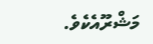މަޝްރޫއެކެވެ.